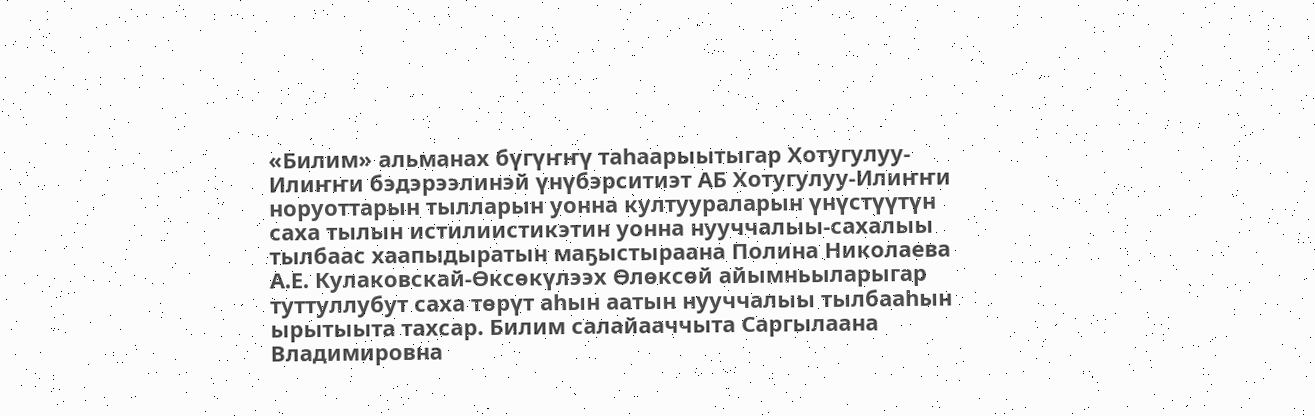«Билим» альманах бүгүҥҥү таһаарыытыгар Хотугулуу-Илиҥҥи бэдэрээлинэй үнүбэрситиэт АБ Хотугулуу-Илиҥҥи норуоттарын тылларын уонна култуураларын үнүстүүтүн саха тылын истилиистикэтин уонна нууччалыы-сахалыы тылбаас хаапыдыратын маҕыстыраана Полина Николаева А.Е. Кулаковскай-Өксөкүлээх Өлөксөй айымньыларыгар туттуллубут саха төрүт аһын аатын нууччалыы тылбааһын ырытыыта тахсар. Билим салайааччыта Саргылаана Владимировна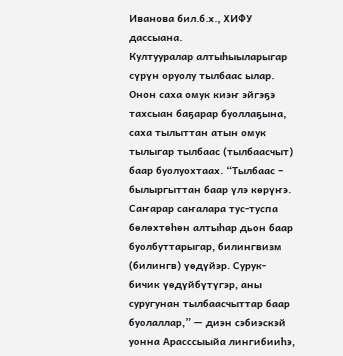Иванова бил.б.х., ХИФУ дассыана.
Култууралар алтыһыыларыгар сүрүн оруолу тылбаас ылар. Онон саха омук киэҥ эйгэҕэ тахсыан баҕарар буоллаҕына, саха тылыттан атын омук тылыгар тылбаас (тылбаасчыт) баар буолуохтаах. “Тылбаас – былыргыттан баар үлэ көрүҥэ. Саҥарар саҥалара тус-туспа бөлөхтөһөн алтыһар дьон баар буолбуттарыгар, билингвизм (билингв) үөдүйэр. Сурук-бичик үөдүйбүтүгэр, аны суругунан тылбаасчыттар баар буолаллар,” — диэн сэбиэскэй уонна Арасссыыйа лингибииһэ,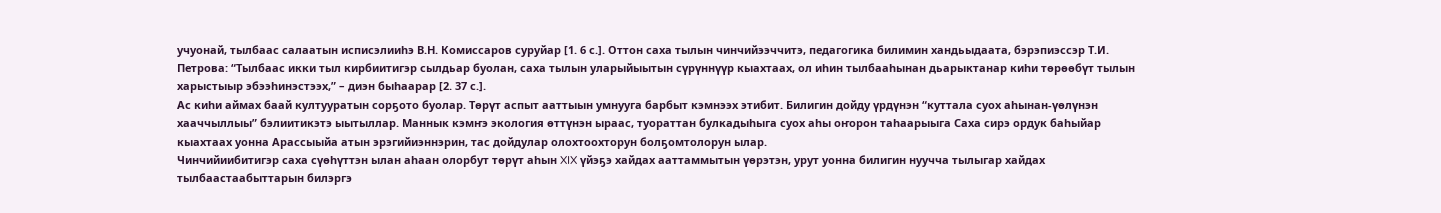учуонай, тылбаас салаатын исписэлииһэ В.Н. Комиссаров суруйар [1. 6 с.]. Оттон саха тылын чинчийээччитэ, педагогика билимин хандьыдаата, бэрэпиэссэр Т.И. Петрова: “Тылбаас икки тыл кирбиитигэр сылдьар буолан, саха тылын уларыйыытын сүрүннүүр кыахтаах, ол иһин тылбааһынан дьарыктанар киһи төрөөбүт тылын харыстыыр эбээһинэстээх,” – диэн быһаарар [2. 37 с.].
Ас киһи аймах баай култууратын сорҕото буолар. Төрүт аспыт ааттыын умнууга барбыт кэмнээх этибит. Билигин дойду үрдүнэн “куттала суох аһынан-үөлүнэн хааччыллыы” бэлиитикэтэ ыытыллар. Маннык кэмҥэ экология өттүнэн ыраас, туораттан булкадыһыга суох аһы оҥорон таһаарыыга Саха сирэ ордук баһыйар кыахтаах уонна Арассыыйа атын эрэгийиэннэрин, тас дойдулар олохтоохторун болҕомтолорун ылар.
Чинчийиибитигэр саха сүөһүттэн ылан аһаан олорбут төрүт аһын XIX үйэҕэ хайдах ааттаммытын үөрэтэн, урут уонна билигин нуучча тылыгар хайдах тылбаастаабыттарын билэргэ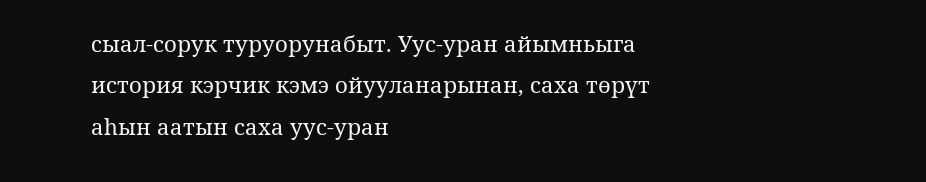сыал-сорук туруорунабыт. Уус-уран айымньыга история кэрчик кэмэ ойууланарынан, саха төрүт аһын аатын саха уус-уран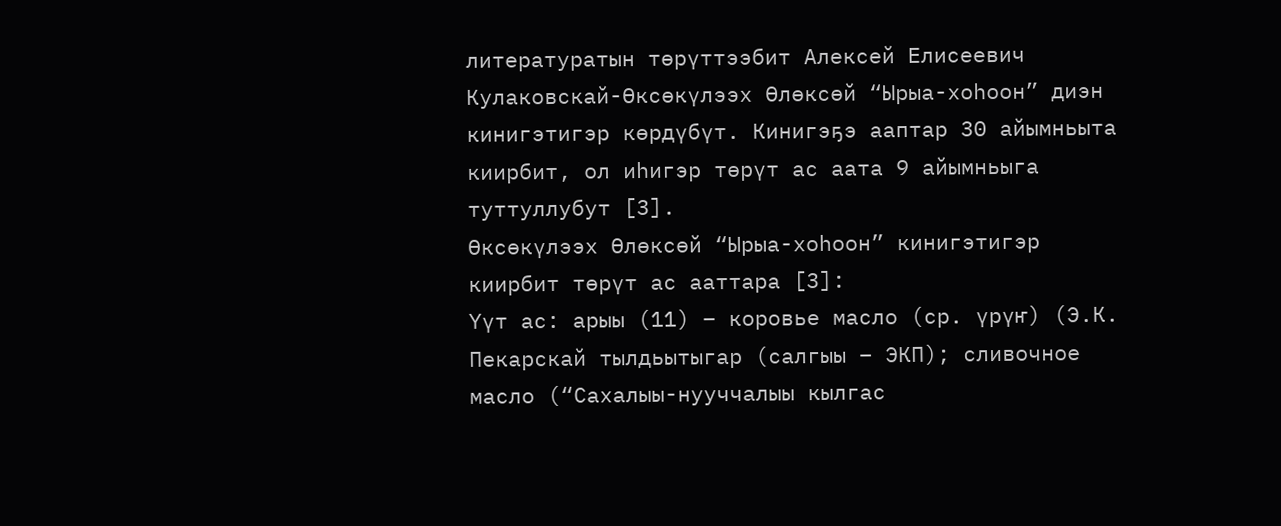литературатын төрүттээбит Алексей Елисеевич Кулаковскай-Өксөкүлээх Өлөксөй “Ырыа-хоһоон” диэн кинигэтигэр көрдүбүт. Кинигэҕэ ааптар 30 айымньыта киирбит, ол иһигэр төрүт ас аата 9 айымньыга туттуллубут [3].
Өксөкүлээх Өлөксөй “Ырыа-хоһоон” кинигэтигэр киирбит төрүт ас ааттара [3]:
Үүт ас: арыы (11) – коровье масло (ср. үрүҥ) (Э.К. Пекарскай тылдьытыгар (салгыы – ЭКП); сливочное масло (“Сахалыы-нууччалыы кылгас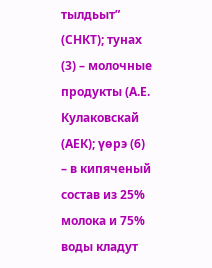тылдьыт” (СНКТ); тунах (3) – молочные продукты (А.Е. Кулаковскай (АЕК); үөрэ (6) – в кипяченый состав из 25% молока и 75% воды кладут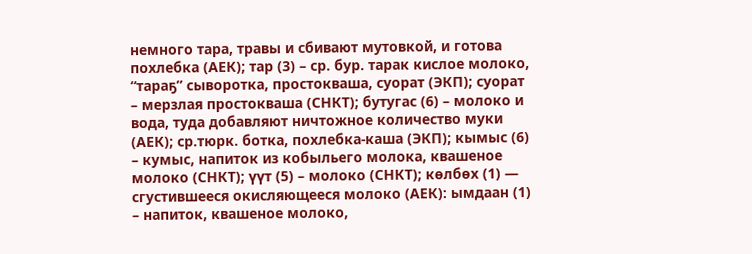немного тара, травы и сбивают мутовкой, и готова похлебка (АЕК); тар (3) – ср. бур. тарак кислое молоко, “тараҕ” сыворотка, простокваша, суорат (ЭКП); суорат – мерзлая простокваша (СНКТ); бутугас (6) – молоко и вода, туда добавляют ничтожное количество муки (АЕК); ср.тюрк. ботка, похлебка-каша (ЭКП); кымыс (6) – кумыс, напиток из кобыльего молока, квашеное молоко (СНКТ); үүт (5) – молоко (СНКТ); көлбөх (1) — сгустившееся окисляющееся молоко (АЕК): ымдаан (1) – напиток, квашеное молоко,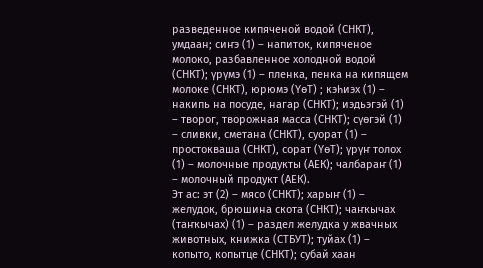разведенное кипяченой водой (СНКТ), умдаан; сиҥэ (1) – напиток, кипяченое молоко, разбавленное холодной водой (СНКТ); үрүмэ (1) – пленка, пенка на кипящем молоке (СНКТ), юрюмэ (ҮөТ) ; кэһиэх (1) – накипь на посуде, нагар (СНКТ); иэдьэгэй (1) – творог, творожная масса (СНКТ); сүөгэй (1) – сливки, сметана (СНКТ), суорат (1) – простокваша (СНКТ), сорат (ҮөТ); үрүҥ толох (1) – молочные продукты (АЕК); чалбараҥ (1) – молочный продукт (АЕК).
Эт ас: эт (2) – мясо (СНКТ); харыҥ (1) – желудок, брюшина скота (СНКТ); чаҥкычах (таҥкычах) (1) – раздел желудка у жвачных животных, книжка (СТБУТ); туйах (1) – копыто, копытце (СНКТ); субай хаан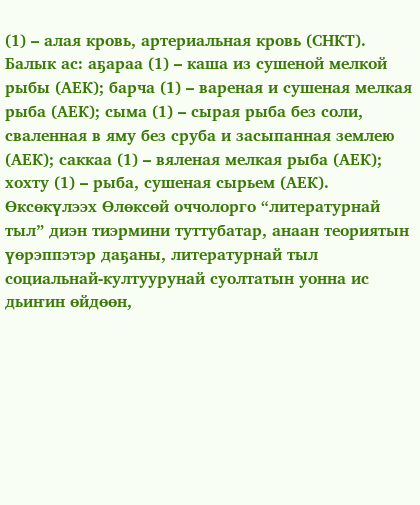(1) – алая кровь, артериальная кровь (СНКТ).
Балык ас: аҕараа (1) – каша из сушеной мелкой рыбы (АЕК); барча (1) – вареная и сушеная мелкая рыба (АЕК); сыма (1) – сырая рыба без соли, сваленная в яму без сруба и засыпанная землею (АЕК); саккаа (1) – вяленая мелкая рыба (АЕК); хохту (1) – рыба, сушеная сырьем (АЕК).
Өксөкүлээх Өлөксөй оччолорго “литературнай тыл” диэн тиэрмини туттубатар, анаан теориятын үөрэппэтэр даҕаны, литературнай тыл социальнай-култуурунай суолтатын уонна ис дьиҥин өйдөөн,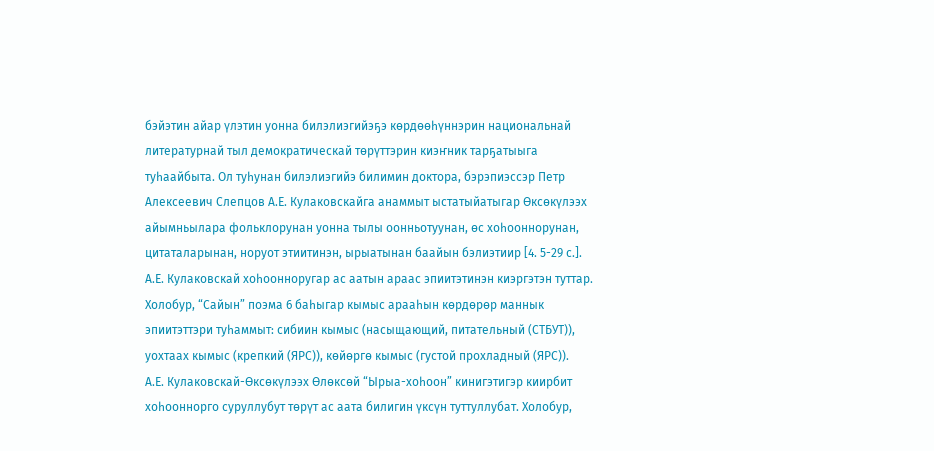бэйэтин айар үлэтин уонна билэлиэгийэҕэ көрдөөһүннэрин национальнай литературнай тыл демократическай төрүттэрин киэҥник тарҕатыыга туһаайбыта. Ол туһунан билэлиэгийэ билимин доктора, бэрэпиэссэр Петр Алексеевич Слепцов А.Е. Кулаковскайга анаммыт ыстатыйатыгар Өксөкүлээх айымньылара фольклорунан уонна тылы оонньотуунан, өс хоһооннорунан, цитаталарынан, норуот этиитинэн, ырыатынан баайын бэлиэтиир [4. 5-29 с.].
А.Е. Кулаковскай хоһоонноругар ас аатын араас эпиитэтинэн киэргэтэн туттар. Холобур, “Сайын” поэма 6 баһыгар кымыс арааһын көрдөрөр маннык эпиитэттэри туһаммыт: сибиин кымыс (насыщающий, питательный (СТБУТ)), уохтаах кымыс (крепкий (ЯРС)), көйөргө кымыс (густой прохладный (ЯРС)).
А.Е. Кулаковскай-Өксөкүлээх Өлөксөй “Ырыа-хоһоон” кинигэтигэр киирбит хоһооннорго суруллубут төрүт ас аата билигин үксүн туттуллубат. Холобур,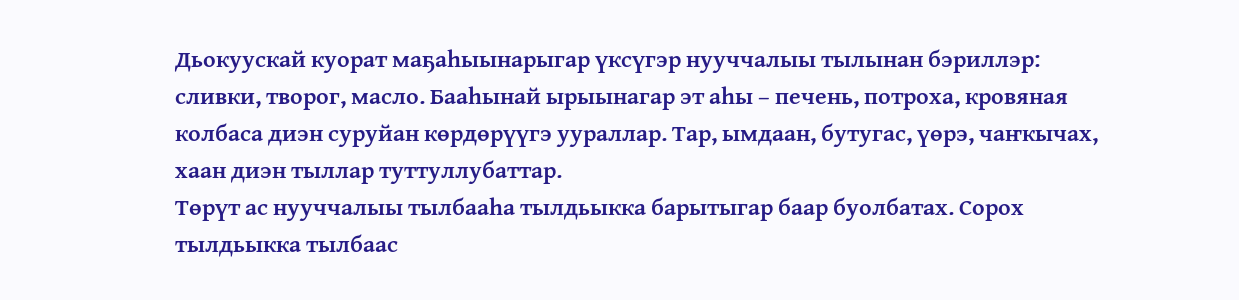Дьокуускай куорат маҕаһыынарыгар үксүгэр нууччалыы тылынан бэриллэр: сливки, творог, масло. Бааһынай ырыынагар эт аһы – печень, потроха, кровяная колбаса диэн суруйан көрдөрүүгэ уураллар. Тар, ымдаан, бутугас, үөрэ, чаҥкычах, хаан диэн тыллар туттуллубаттар.
Төрүт ас нууччалыы тылбааһа тылдьыкка барытыгар баар буолбатах. Сорох тылдьыкка тылбаас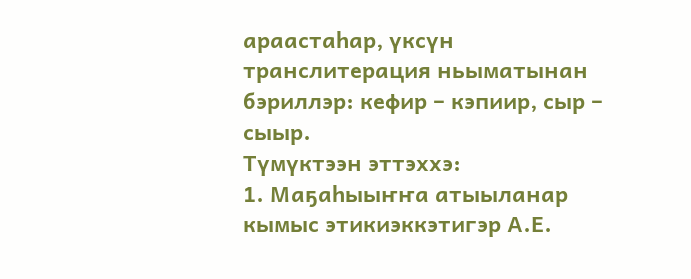араастаһар, үксүн транслитерация ньыматынан бэриллэр: кефир – кэпиир, сыр – сыыр.
Түмүктээн эттэххэ:
1. Маҕаһыыҥҥа атыыланар кымыс этикиэккэтигэр А.Е.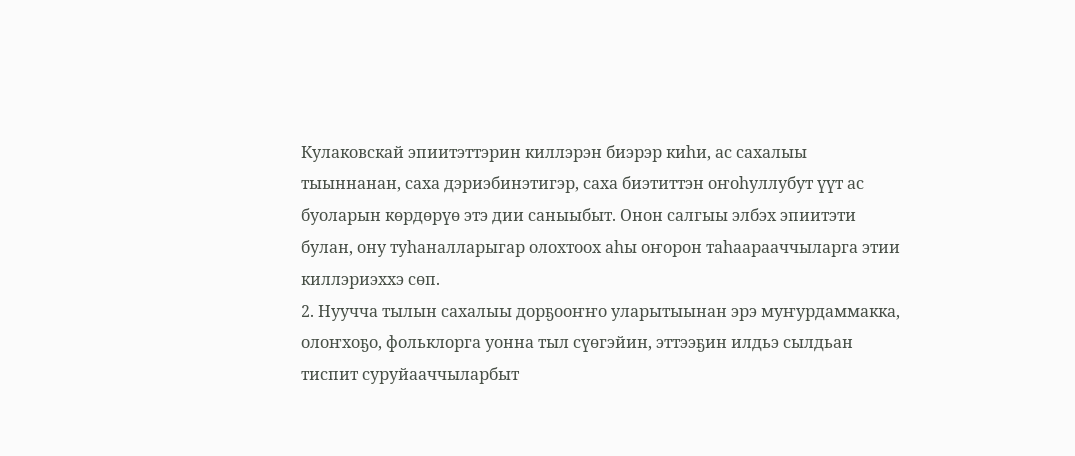Кулаковскай эпиитэттэрин киллэрэн биэрэр киһи, ас сахалыы тыыннанан, саха дэриэбинэтигэр, саха биэтиттэн оҥоһуллубут үүт ас буоларын көрдөрүө этэ дии саныыбыт. Онон салгыы элбэх эпиитэти булан, ону туһаналларыгар олохтоох аһы оҥорон таһаарааччыларга этии киллэриэххэ сөп.
2. Нуучча тылын сахалыы дорҕооҥҥо уларытыынан эрэ муҥурдаммакка, олоҥхоҕо, фольклорга уонна тыл сүөгэйин, эттээҕин илдьэ сылдьан тиспит суруйааччыларбыт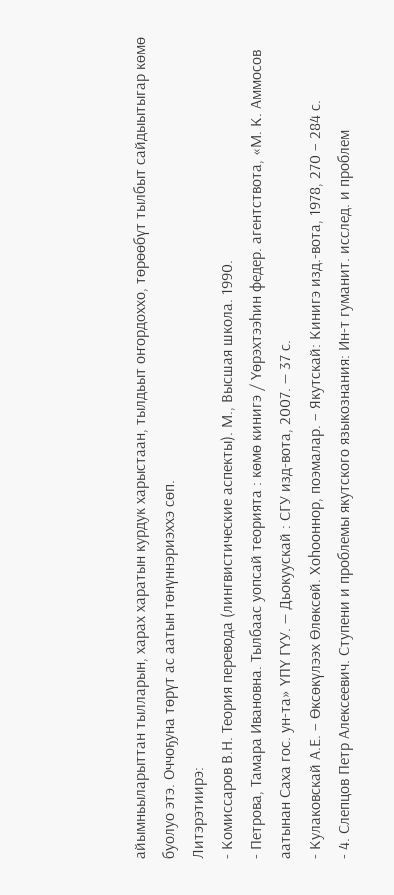айымньыларыттан тылларын, харах харатын курдук харыстаан, тылдьыт оҥордоххо, төрөөбүт тылбыт сайдыытыгар көмө буолуо этэ. Оччоҕуна төрүт ас аатын төнүннэриэххэ сөп.
Литэрэтиирэ:
- Комиссаров В.Н. Теория перевода (лингвистические аспекты). М., Высшая школа. 1990.
- Петрова, Тамара Ивановна. Тылбаас уопсай теорията : көмө кинигэ / Үөрэхтээһин федер. агентствота, «М. К. Аммосов аатынан Саха гос. ун-та» ҮПҮ ГҮУ. — Дьокуускай : СГУ изд-вота, 2007. — 37 с.
- Кулаковскай А.Е. – Өксөкүлээх Өлөксөй. Хоһооннор, поэмалар. – Якутскай: Кинигэ изд.-вота, 1978, 270 – 284 с.
- 4. Слепцов Петр Алексеевич. Ступени и проблемы якутского языкознания: Ин-т гуманит. исслед. и проблем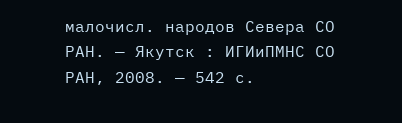малочисл. народов Севера СО РАН. — Якутск : ИГИиПМНС СО РАН, 2008. — 542 с.